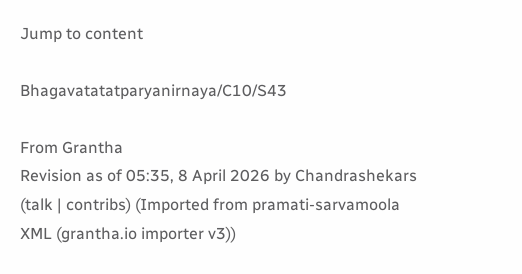Jump to content

Bhagavatatatparyanirnaya/C10/S43

From Grantha
Revision as of 05:35, 8 April 2026 by Chandrashekars (talk | contribs) (Imported from pramati-sarvamoola XML (grantha.io importer v3))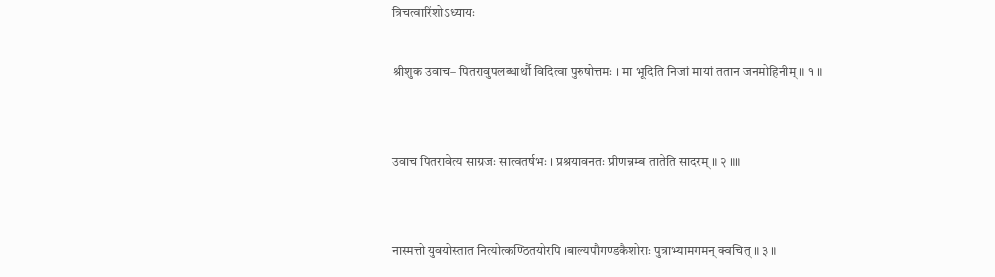त्रिचत्वारिंशोऽध्यायः

श्रीशुक उवाच– पितरावुपलब्धार्थौ विदित्वा पुरुषोत्तमः । मा भूदिति निजां मायां ततान जनमोहिनीम् ॥ १ ॥


उवाच पितरावेत्य साग्रजः सात्वतर्षभः । प्रश्रयावनतः प्रीणन्नम्ब तातेति सादरम् ॥ २ ॥॥


नास्मत्तो युवयोस्तात नित्योत्कण्ठितयोरपि ।बाल्यपौगण्डकैशोराः पुत्राभ्यामगमन् क्वचित् ॥ ३ ॥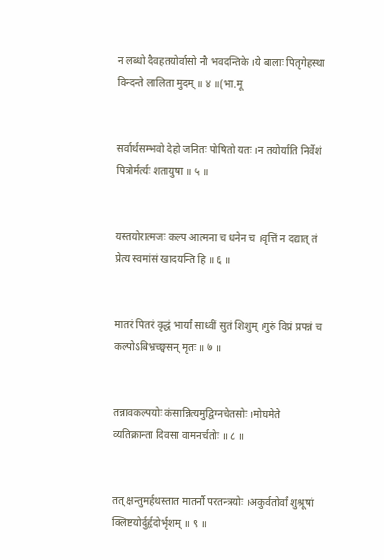न लब्धो दैवहतयोर्वासो नौ भवदन्तिके ।ये बालाः पितृगेहस्था विन्दन्ते लालिता मुदम् ॥ ४ ॥(भा.मू


सर्वार्थसम्भवो देहो जनितः पोषितो यतः ।न तयोर्याति निर्वेशं पित्रोर्मर्त्यः शतायुषा ॥ ५ ॥


यस्तयोरात्मजः कल्प आत्मना च धनेन च ।वृत्तिं न दद्यात् तं प्रेत्य स्वमांसं खादयन्ति हि ॥ ६ ॥


मातरं पितरं वृद्धं भार्यां साध्वीं सुतं शिशुम् ।गुरुं विप्रं प्रपन्नं च कल्पोऽबिभ्रच्छ्वसन् मृतः ॥ ७ ॥


तन्नावकल्पयोः कंसान्नित्यमुद्विग्नचेतसोः ।मोघमेते व्यतिक्रान्ता दिवसा वामनर्चतोः ॥ ८ ॥


तत् क्षन्तुमर्हथस्तात मातर्नौ परतन्त्रयोः ।अकुर्वतोर्वां शुश्रूषां क्लिष्टयोर्दुर्हृदोर्भृशम् ॥ ९ ॥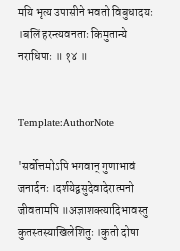मयि भृत्य उपासीने भवतो विबुधादयः ।बलिं हरन्त्यवनताः किमुतान्ये नराधिपाः ॥ १४ ॥


Template:AuthorNote

'सर्वोत्तमोऽपि भगवान् गुणाभावं जनार्दनः ।दर्शयेद्वसुदेवादेरात्मनो जीवतामपि ॥अज्ञाशक्त्यादिभावस्तु कुतस्तस्याखिलेशितुः ।कुतो दोषा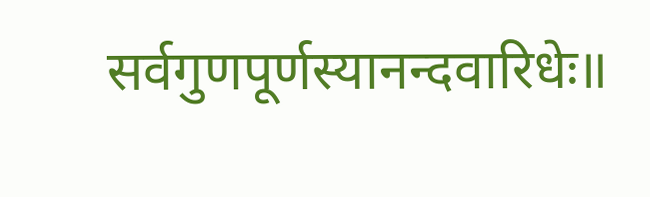सर्वगुणपूर्णस्यानन्दवारिधेः॥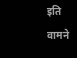इति वामने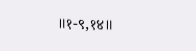॥१-९,१४॥